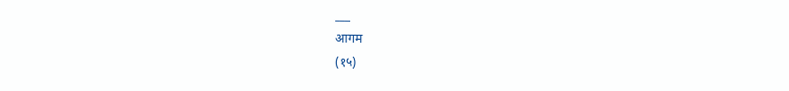___
आगम
(१५)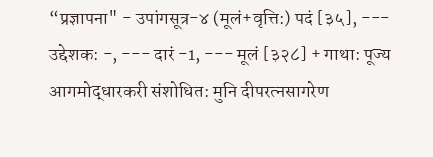“प्रज्ञापना" - उपांगसूत्र-४ (मूलं+वृत्ति:) पदं [३५], --- उद्देशक: -, --- दारं -1, --- मूलं [३२८] + गाथा: पूज्य आगमोद्धारकरी संशोधित: मुनि दीपरत्नसागरेण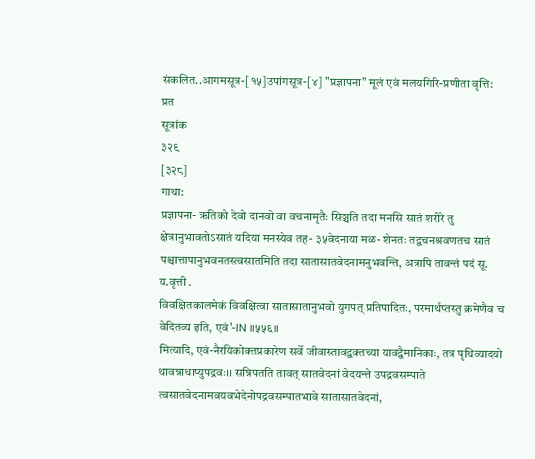संकलित..आगमसूत्र-[१५]उपांगसूत्र-[४] "प्रज्ञापना" मूलं एवं मलयगिरि-प्रणीता वृत्ति:
प्रत
सूत्रांक
३२९
[३२८]
गाथा:
प्रज्ञापना- ऋतिको देवो दानवो वा वचनामृतैः सिञ्चति तदा मनसि सातं शरीरे तु क्षेत्रानुभावतोऽसातं यदिया मनस्येव तह- ३५वेदनाया मळ- शेनतः तद्वचनश्रवणतच सातं पश्चात्तापानुभवनतस्त्वसातमिति तदा सातासातवेदनामनुभवन्ति, अत्रापि तावन्तं पदं सू. य.वृत्ती .
विवक्षितकालमेकं विवक्षित्वा सातासातानुभवो युगपत् प्रतिपादितः, परमार्थप्तस्तु क्रमेणैव च वेदितव्य इति, एवं'-IN ॥५५६॥
मित्यादि, एवं-नैरयिकोक्तप्रकारेण सर्वे जीवास्तावद्वक्तच्या यावद्वैमानिकाः, तत्र पृथिव्यादयो थावन्नाधाप्युपद्रवः।। सन्निपतति तावत् सातवेदनां वेदयन्ते उपद्रवसम्पाते त्वसातवेदनामवयवभेदेनोपद्रवसम्पातभावे सातासातवेदनां,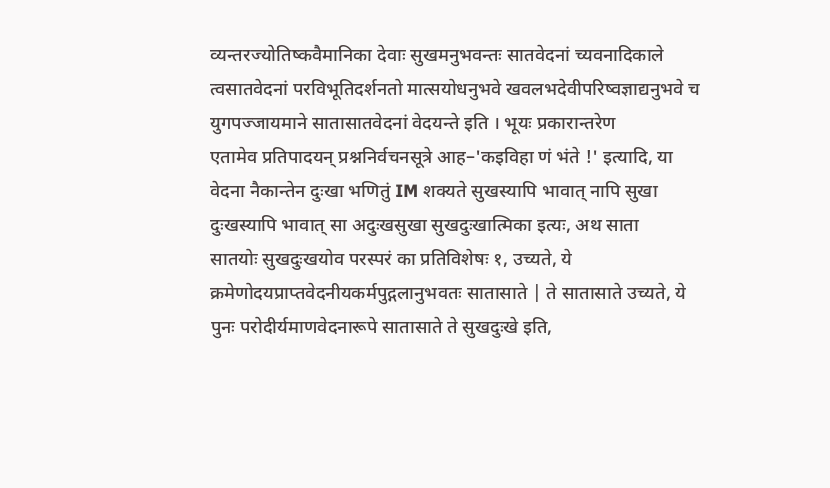व्यन्तरज्योतिष्कवैमानिका देवाः सुखमनुभवन्तः सातवेदनां च्यवनादिकाले त्वसातवेदनां परविभूतिदर्शनतो मात्सयोधनुभवे खवलभदेवीपरिष्वज्ञाद्यनुभवे च युगपज्जायमाने सातासातवेदनां वेदयन्ते इति । भूयः प्रकारान्तरेण
एतामेव प्रतिपादयन् प्रश्ननिर्वचनसूत्रे आह–'कइविहा णं भंते !' इत्यादि, या वेदना नैकान्तेन दुःखा भणितुं IM शक्यते सुखस्यापि भावात् नापि सुखा दुःखस्यापि भावात् सा अदुःखसुखा सुखदुःखात्मिका इत्यः, अथ साता
सातयोः सुखदुःखयोव परस्परं का प्रतिविशेषः १, उच्यते, ये क्रमेणोदयप्राप्तवेदनीयकर्मपुद्गलानुभवतः सातासाते | ते सातासाते उच्यते, ये पुनः परोदीर्यमाणवेदनारूपे सातासाते ते सुखदुःखे इति,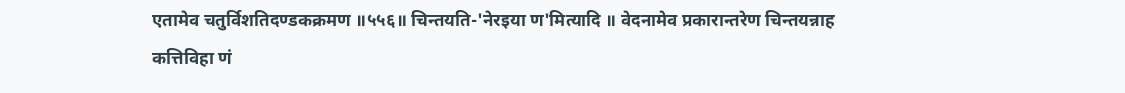एतामेव चतुर्विशतिदण्डकक्रमण ॥५५६॥ चिन्तयति-'नेरइया ण'मित्यादि ॥ वेदनामेव प्रकारान्तरेण चिन्तयन्नाह
कत्तिविहा णं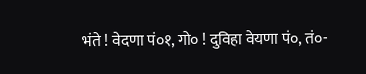भंते ! वेदणा पं०१, गो० ! दुविहा वेयणा पं०, तं०-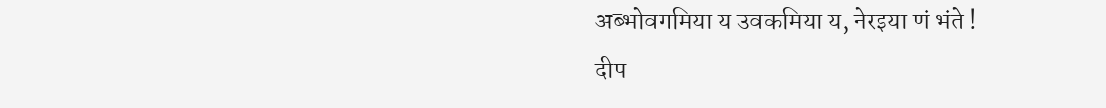अब्भोवगमिया य उवकमिया य, नेरइया णं भंते !
दीप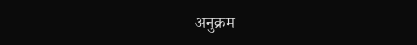अनुक्रम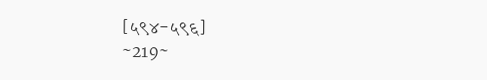[५९४-५९६]
~219~